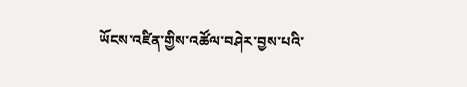ཡོངས་འཛིན་གྱིས་འཚོལ་བཤེར་བྱས་པའི་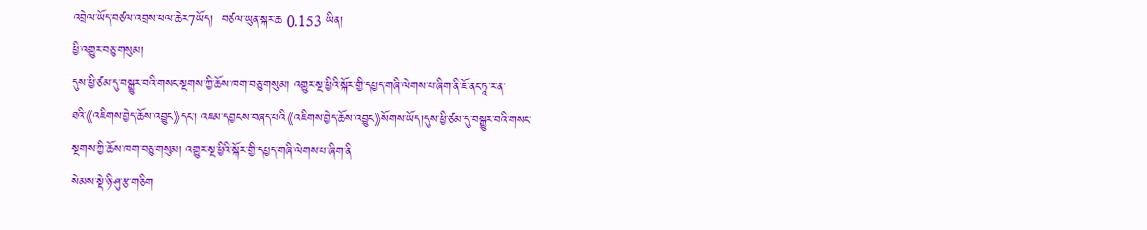འབྲེལ་ཡོད་བཙལ་འབྲས་ཕལ་ཆེར7ཡོད།  བཙལ་ཡུན་སྐར་ཆ 0.153 ཡིན།
ཕྱི་འགྱུར་བཅུ་གསུམ།
དུས་ཕྱི་ཙམ་དུ་བསྒྱུར་བའི་གསང་སྔགས་ཀྱི་ཆོས་ཁག་བཅུ་གསུམ། འགྱུར་སྔ་ཕྱིའི་སྐོར་གྱི་དཔྱད་གཞི་ལེགས་པ་ཞིག་ནི་ཇོ་ནང་ཏཱ་ར་ན་ཐའི་《འཇིགས་བྱེད་ཆོས་འབྱུང》དང་། འཇམ་དབྱངས་བཞད་པའི《འཇིགས་བྱེད་ཆོས་འབྱུང》སོགས་ཡོད།དུས་ཕྱི་ཙམ་དུ་བསྒྱུར་བའི་གསང་སྔགས་ཀྱི་ཆོས་ཁག་བཅུ་གསུམ། འགྱུར་སྔ་ཕྱིའི་སྐོར་གྱི་དཔྱད་གཞི་ལེགས་པ་ཞིག་ནི
སེམས་སྡེ་ཉི་ཤུ་རྩ་གཅིག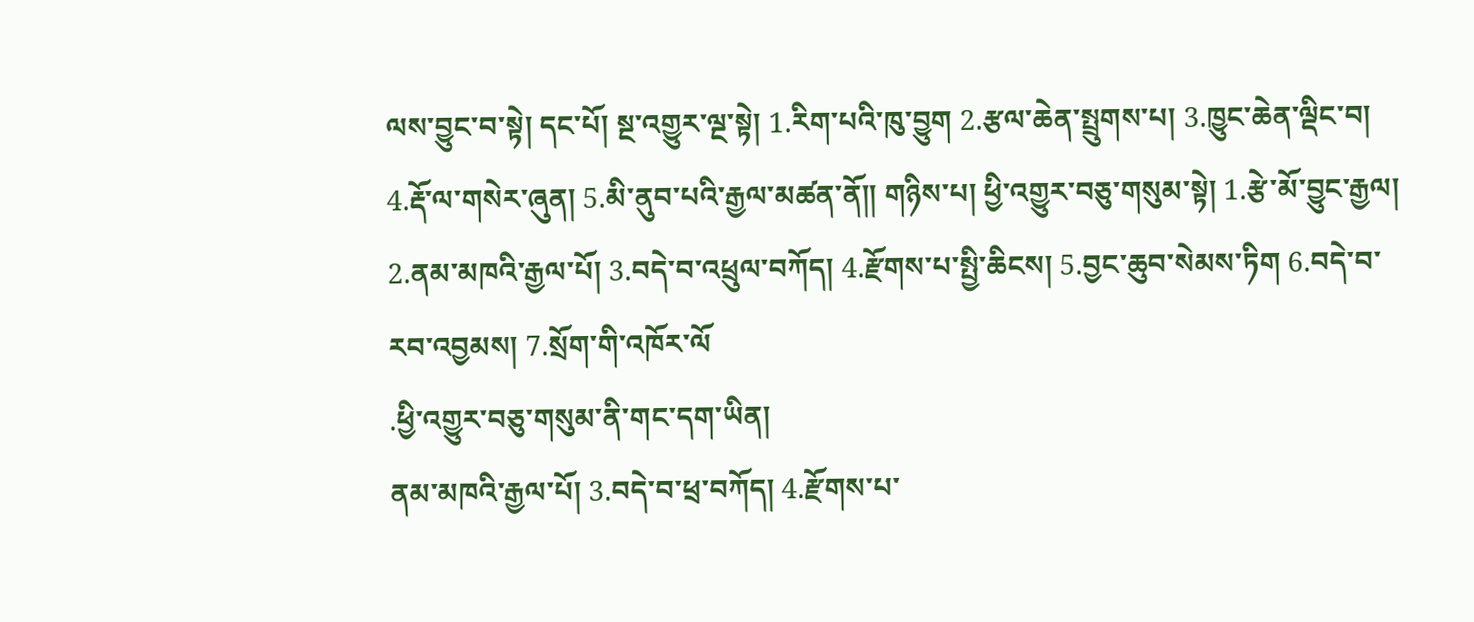ལས་བྱུང་བ་སྟེ། དང་པོ། སྔ་འགྱུར་ལྔ་སྟེ། 1.རིག་པའི་ཁུ་བྱུག 2.རྩལ་ཆེན་སྤྲུགས་པ། 3.ཁྱུང་ཆེན་ལྡིང་བ། 4.རྡོ་ལ་གསེར་ཞུན། 5.མི་ནུབ་པའི་རྒྱལ་མཚན་ནོ༎ གཉིས་པ། ཕྱི་འགྱུར་བཅུ་གསུམ་སྟེ། 1.རྩེ་མོ་བྱུང་རྒྱལ། 2.ནམ་མཁའི་རྒྱལ་པོ། 3.བདེ་བ་འཕྲུལ་བཀོད། 4.རྫོགས་པ་སྤྱི་ཆིངས། 5.བྱང་ཆུབ་སེམས་ཏིག 6.བདེ་བ་རབ་འབྱམས། 7.སྲོག་གི་འཁོར་ལོ
.ཕྱི་འགྱུར་བཅུ་གསུམ་ནི་གང་དག་ཡིན།
ནམ་མཁའི་རྒྱལ་པོ། 3.བདེ་བ་ཕྲ་བཀོད། 4.རྫོགས་པ་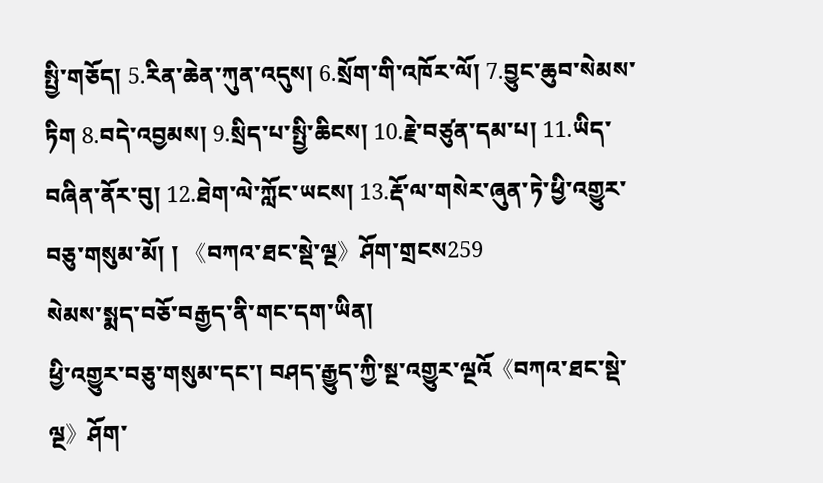སྤྱི་གཅོད། 5.རིན་ཆེན་ཀུན་འདུས། 6.སྲོག་གི་འཁོར་ལོ། 7.བྱུང་ཆུབ་སེམས་ཏིག 8.བདེ་འབྱམས། 9.སྲིད་པ་སྤྱི་ཆིངས། 10.རྗེ་བཙུན་དམ་པ། 11.ཡིད་བཞིན་ནོར་བུ། 12.ཐེག་ལེ་ཀློང་ཡངས། 13.རྡོ་ལ་གསེར་ཞུན་ཏེ་ཕྱི་འགྱུར་བཅུ་གསུམ་མོ། ། 《བཀའ་ཐང་སྡེ་ལྔ》ཤོག་གྲངས259
སེམས་སྨད་བཅོ་བརྒྱད་ནི་གང་དག་ཡིན།
ཕྱི་འགྱུར་བཅུ་གསུམ་དང་། བཤད་རྒྱུད་ཀྱི་སྔ་འགྱུར་ལྔའོ《བཀའ་ཐང་སྡེ་ལྔ》ཤོག་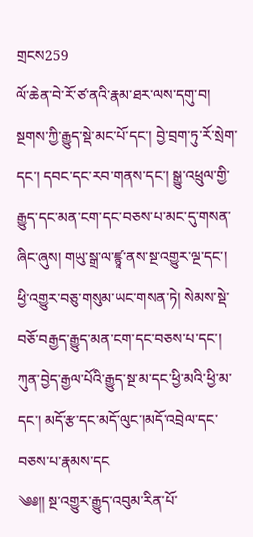གྲངས259
ལོ་ཆེན་བེ་རོ་ཙ་ནའི་རྣམ་ཐར་ལས་དགུ་བ།
སྔགས་ཀྱི་རྒྱུད་སྡེ་མང་པོ་དང་། བྱེ་བྲག་ཏུ་རོ་སྲེག་དང་། དབང་དང་རབ་གནས་དང་། སྒྱུ་འཕྲུལ་གྱི་རྒྱུད་དང་མན་ངག་དང་བཅས་པ་མང་དུ་གསན་ཞིང་ཞུས། གཡུ་སྒྲ་ལ་ཛྙཱ་ནས་སྔ་འགྱུར་ལྔ་དང་། ཕྱི་འགྱུར་བཅུ་གསུམ་ཡང་གསན་ཏེ། སེམས་སྡེ་བཅོ་བརྒྱད་རྒྱུད་མན་ངག་དང་བཅས་པ་དང་། ཀུན་བྱེད་རྒྱལ་པོའི་རྒྱུད་སྔ་མ་དང་ཕྱི་མའི་ཕྱི་མ་དང་། མདོ་རྩ་དང་མདོ་ལུང་།མདོ་འབྲེལ་དང་བཅས་པ་རྣམས་དང
༄༅།། སྔ་འགྱུར་རྒྱུད་འབུམ་རིན་པོ་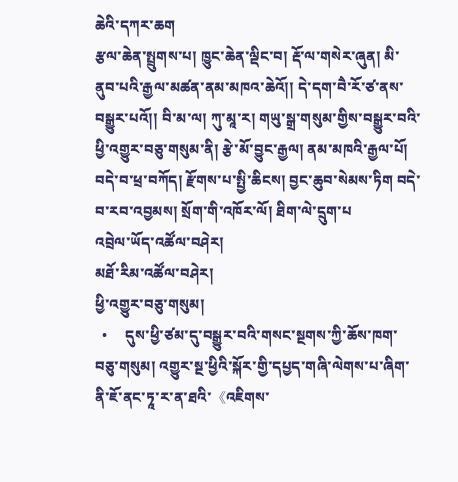ཆེའི་དཀར་ཆག
རྩལ་ཆེན་སྤྲུགས་པ། ཁྱུང་ཆེན་ལྡིང་བ། རྡོ་ལ་གསེར་ཞུན། མི་ནུབ་པའི་རྒྱལ་མཚན་ནམ་མཁའ་ཆེའོ།། དེ་དག་བཻ་རོ་ཙ་ནས་བསྒྱུར་པའོ།། བི་མ་ལ། ཀུ་མཱ་ར། གཡུ་སྒྲ་གསུམ་གྱིས་བསྒྱུར་བའི་ཕྱི་འགྱུར་བཅུ་གསུམ་ནི། རྩེ་མོ་བྱུང་རྒྱལ། ནམ་མཁའི་རྒྱལ་པོ། བདེ་བ་ཕྲ་བཀོད། རྫོགས་པ་སྤྱི་ཆིངས། བྱང་ཆུབ་སེམས་ཏིག བདེ་བ་རབ་འབྱམས། སྲོག་གི་འཁོར་ལོ། ཐིག་ལེ་དྲུག་པ
འབྲེལ་ཡོད་འཚོལ་བཤེར།
མཐོ་རིམ་འཚོལ་བཤེར།
ཕྱི་འགྱུར་བཅུ་གསུམ།
  •     དུས་ཕྱི་ཙམ་དུ་བསྒྱུར་བའི་གསང་སྔགས་ཀྱི་ཆོས་ཁག་བཅུ་གསུམ། འགྱུར་སྔ་ཕྱིའི་སྐོར་གྱི་དཔྱད་གཞི་ལེགས་པ་ཞིག་ནི་ཇོ་ནང་ཏཱ་ར་ན་ཐའི་《འཇིགས་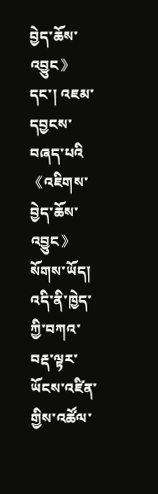བྱེད་ཆོས་འབྱུང》དང་། འཇམ་དབྱངས་བཞད་པའི《འཇིགས་བྱེད་ཆོས་འབྱུང》སོགས་ཡོད།
འདི་ནི་ཁྱེད་ཀྱི་བཀའ་བརྡ་ལྟར་ཡོངས་འཛིན་གྱིས་འཚོལ་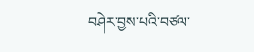བཤེར་བྱས་པའི་བཙལ་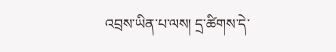འབྲས་ཡིན་པ་ལས། དྲ་ཚིགས་དེ་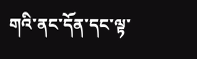གའི་ནང་དོན་དང་ལྟ་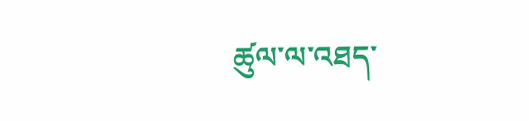ཚུལ་ལ་འཐད་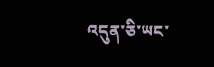འདུན་ཅི་ཡང་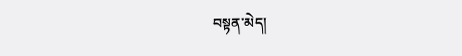བསྟན་མེད།